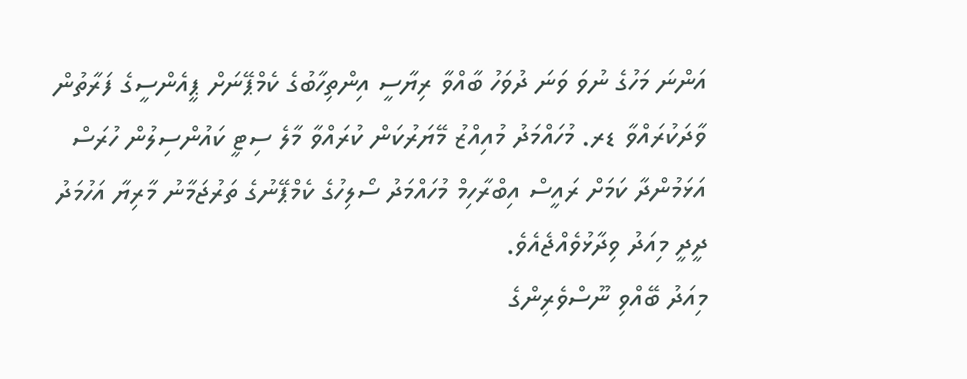އަންނަ މަހުގެ ނުވަ ވަނަ ދުވަހު ބާއްވާ ރިޔާސީ އިންތިހާބުގެ ކެމްޕޭނަށް ޕީއެންސީގެ ފަރާތުން ވާދަކުރައްވާ ޑރ. މުހައްމަދު މުއިއްޒު މޭޔަރުކަން ކުރައްވާ މާލެ ސިޓީ ކައުންސިލުން ހުރަސް އަޅަމުންދާ ކަމަށް ރައީސް އިބްރާހިމް މުހައްމަދު ސޯލިހުގެ ކެމްޕޭނުގެ ތަރުޖަމާނު މާރިޔާ އަހުމަދު ދީދީ މިއަދު ވިދާޅުވެއްޖެއެވެ.
މިއަދު ބޭއްވި ނޫސްވެރިންގެ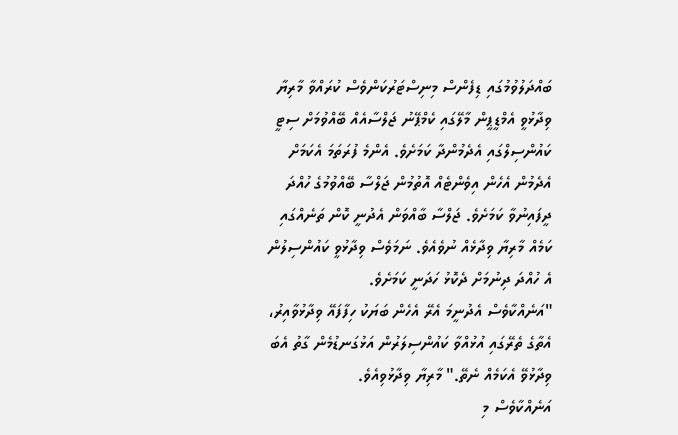ބައްދަލުވުމުގައި ޑިފެންސް މިނިސްޓަރުކަންވެސް ކުރައްވާ މާރިޔާ ވިދާޅުވީ އެމްޑީޕީން މާލޭގައި ކެމްޕޭނު ޖަލްސާއެއް ބޭއްވުމަށް ސިޓީ ކައުންސިލްގައި އެދެމުންދާ ކަމަށެވެ. އެންމެ ފުރަތަމަ އެކަމަށް އެދެމުން އެހެން އިވެންޓެއް އޮތުމުން ޖަލްސާ ބޭއްވުމުގެ ހުއްދަ ދީފައިނުވާ ކަމަށެވެ. ޖަލްސާ ބާއްވަން އެދުނީ ކޮން ތަނެއްގައި ކަމެއް މާރިޔާ ވިދާޅެއް ނުވެއެވެ. ނަމަވެސް ވިދާޅުވީ ކައުންސިލުން އެ ހުއްދަ ދިނުމަށް ދެކޮޅު ހަދަނީ ކަމަށެވެ.
"އަނެއްކާވެސް އެދުނީމަ އެރޭ އެހެން ބަޔަކު ހިފާފައޭ ވިދާޅުވާއިރު، އެތާގެ ތެރޭގައި އުޅުއްވާ ކައުންސިލަރުން އަޅުގަނޑުމެން ގާތު އެބަ ވިދާޅުވޭ އެކަމެއް ނެތޭ." މާރިޔާ ވިދާޅުވިއެވެ.
އަނެއްކާވެސް މި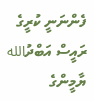ފެންނަނީ ކުރީގެ ރައީސް އަބްދުالله ޔާމީންގެ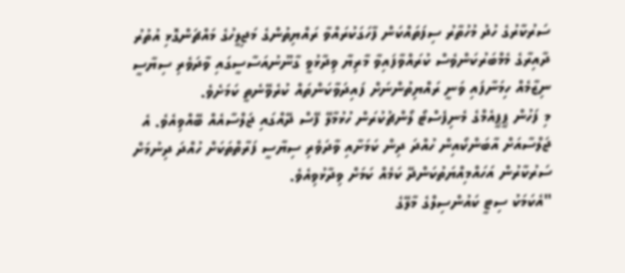ސަރުކާރުގެ ހުދު މުހުތާރު ސިފަތައްކަން ފާހަގަކުރައްވާ ރައްޔިތުންގެ މަޖިލީހުގެ މައްޗަންގޮޅި އުތުރު ދާއިރާގެ މެމްބަރުކަންވެސް ކުރައްވާފައިވާ މާރިޔާ ވިދާޅުވީ ގާނޫނުއަސާސީގައި ވާދަވެރި ސިޔާސީ ނިޒާމެއް ހިމަނާފައި ވަނީ ރައްޔިތުންނަށް ފައިދަވާކަންތައް ކުރެވޭނެތީ ކަމަށެވެ.
މި ފަހުން ޕީޕީއެމްގެ މެނިފެސްޓޯ ލޯންޗުކުރަން ހުޅުމާލޭ ފޭސް ދޭއްގައި ޖަލްސާއެއް ބޭއްވިއެވެ. އެ ޖަލްސާއަށް އާބަންކޯއިން ހުއްދަ ދިން ކަމަށާއި ވާދަވެރި ސިޔާސީ ފަރާތްތަކަށް ހުއްދަ ދިނުމަށް ސަރުކާރުން އަހައްމިއްޔަތުކަންދޭ ކަމެއް ކަމަށް ވިދާޅުވިއެވެ.
"އެކަމަކު ސިޓީ ކައުންސިލްގެ މާލޭގެ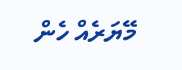މޭޔަރެއް ހެން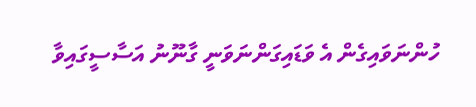ހުންނަވައިގެން އެ ވަޑައިގަންނަވަނީ ގާނޫނު އަސާސީގައިވާ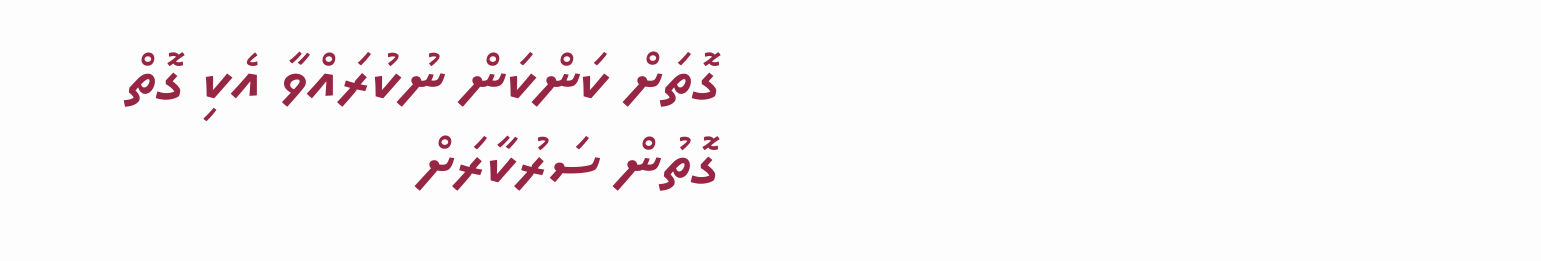ގޮތަށް ކަންކަން ނުކުރައްވާ އެކި ގޮތް ގޮތުން ސަރުކާރަށް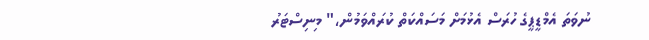ނުވަތަ އެމްޑީޕީގެ ހުރަސް އެޅުމަށް މަސައްކަތް ކުރައްވަމުން،" މިނިސްޓަރު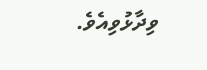ވިދާޅުވިއެވެ.